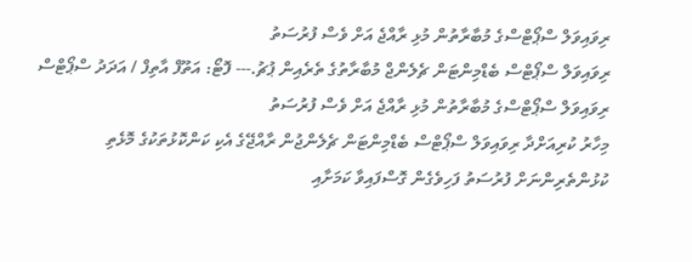ރިވައިވަލް ސްޕޯޓްސްގެ މުބާރާތުން މުޅި ރާއްޖެ އަށް ވެސް ފުރުސަތު
ރިވައިވަލް ސްޕޯޓްސް ބެޑްމިންޓަން ޗެލެންޖް މުބާރާތުގެ ތެރެއިން ޕުޗު.--- ފޮޓޯ: އަތޫފް އާތިފް / އަދަދު ސްޕޯޓްސް
ރިވައިވަލް ސްޕޯޓްސްގެ މުބާރާތުން މުޅި ރާއްޖެ އަށް ވެސް ފުރުސަތު
މިހާރު ކުރިއަށްދާ ރިވައިވަލް ސްޕޯޓްސް ބެޑްމިންޓަން ޗެލެންޖުން ރާއްޖޭގެ އެކި ކަންކޮޅުތަކުގެ މޮޅެތި ކުޅުންތެރިންނަށް ފުރުސަތު ފަހިވެގެން ގޮސްފައިވާ ކަމަށާއި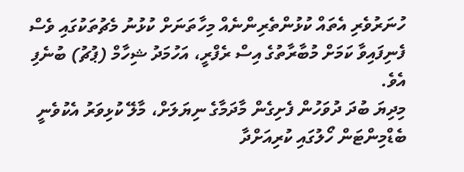ހުނަރުވެރި އެތައް ކުޅުންތެރިންނެއް މިހާތަނަށް ކުޅުނު މެޗުތަކުގައި ވެސް ފެނިފައިވާ ކަމަށް މުބާރާތުގެ އިސް ރެފްރީ، އަހުމަދު ޝިހާމް (ޕުޗު) ބުނެފި އެވެ.
މިދިޔަ ބުދަ ދުވަހުން ފެށިގެން މާދަމާގެ ނިޔަލަށް، މާލޭ ކުޅިވަރު އެކުވެނީ ބެޑްމިންޓަން ހޯލުގައި ކުރިއަށްދާ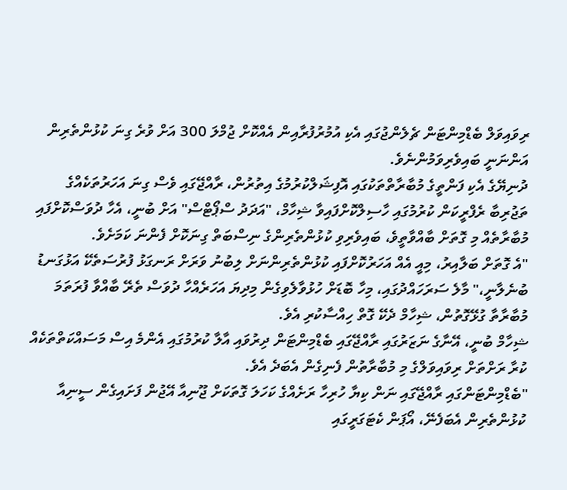ރިވައިވަލް ބެޑްމިންޓަން ޗެލެންޖުގައި އެކި އުމުރުފުރާއިން އެއްކޮށް ޖުމްލަ 300 އަށް ވުރެ ގިނަ ކުޅުންތެރިން އަންނަނީ ބައިވެރިވަމުންނެވެ.
ދުނިޔޭގެ އެކި ފަންތީގެ މުބާރާތްތަކުގައި އޮފިޝަލްކުރުމުގެ އިތުރުން، ރާއްޖޭގައި ވެސް ގިނަ އަހަރުތަކެއްގެ ތަޖުރިބާ ރެފްރީކަން ކުރުމުގައި ހާސިލްކޮށްފައިވާ ޝިހާމް، "އަދަދު ސްޕޯޓްސް" އަށް ބުނީ، އެހާ ދުވަސްކޮށްފައި މުބާރާތެއް މި ގޮތަށް ބާއްވާތީވެ، ބައިވެރިވި ކުޅުންތެރިންގެ ނިސްބަތް ގިނަކޮށް ފެންނަ ކަމަށެވެ.
"އެ ގޮތަށް ބަލާއިރު، މިއީ އެއް އަހަރުކޮށްފައި ކުޅުންތެރިންނަށް ލިބުނު ވަރަށް ރަނގަޅު ފުރުސަތެކޭ އަޅުގަނޑު ބުނެލާނީ،" މާލެ ސަރަހައްދުގައި، މިހާ ބޮޑަށް ހުޅުވާލެވިގެން މިދިޔަ އަހަރެއްހާ ދުވަސް ތެރޭ ބާއްވާ ފުރަތަމަ މުބާރާތާ ގުޅޭގޮތުން، ޝިހާމް ދެކޭ ގޮތް ހިއްސާކުރި އެވެ.
ޝިހާމް ބުނީ، އޭނާގެ ނަޒަރުގައި ރާއްޖޭގައި ބެޑްމިންޓަން ދިރުވައި އާލާ ކުރުމުގައި އެންމެ އިސް މަސައްކަތްތަކެއް ކުރާ ރަށްތަށް ރިވައިވަލްގެ މި މުބާރާތުން ފެނިގެން އެބަދެ އެވެ.
"ބެޑްމިންޓަންގައި ރާއްޖޭގައި ނަން ކިޔާ ހުރިހާ ރަށެއްގެ ކަހަލަ ގޮތަކަށް ޖޫނިއާ އޭޖުން ފަށައިގެން ސީނިއާ ކުޅުންތެރިން އެބަފެނޭ، އޯޕަން ކެޓަގަރީގައި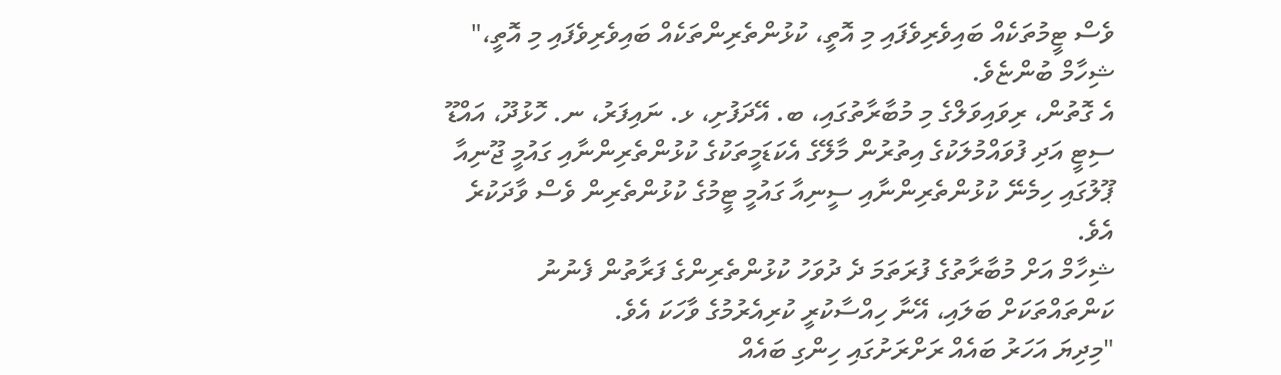ވެސް ޓީމުތަކެއް ބައިވެރިވެފައި މި އޮތީ، ކުޅުންތެރިންތަކެއް ބައިވެރިވެފައި މި އޮތީ،" ޝިހާމް ބުންޏެވެ.
އެ ގޮތުން، ރިވައިވަލްގެ މި މުބާރާތުގައި، ބ. އޭދަފުށި، ޅ. ނައިފަރު، ނ. ހޮޅުދޫ، އައްޑޫ ސިޓީ އަދި ފުވައްމުލަކުގެ އިތުރުން މާލޭގެ އެކަޑަމީތަކުގެ ކުޅުންތެރިންނާއި ގައުމީ ޖޫނިއާ ޕޫލުގައި ހިމެނޭ ކުޅުންތެރިންނާއި ސީނިއާ ގައުމީ ޓީމުގެ ކުޅުންތެރިން ވެސް ވާދަކުރެ އެވެ.
ޝިހާމް އަށް މުބާރާތުގެ ފުރަތަމަ ދެ ދުވަހު ކުޅުންތެރިންގެ ފަރާތުން ފެނުނު ކަންތައްތަކަށް ބަލައި، އޭނާ ހިއްސާކުރީ ކުރިއެރުމުގެ ވާހަކަ އެވެ.
"މިދިޔަ އަހަރު ބައެއް ރަށްރަށުގައި ހިންގި ބައެއް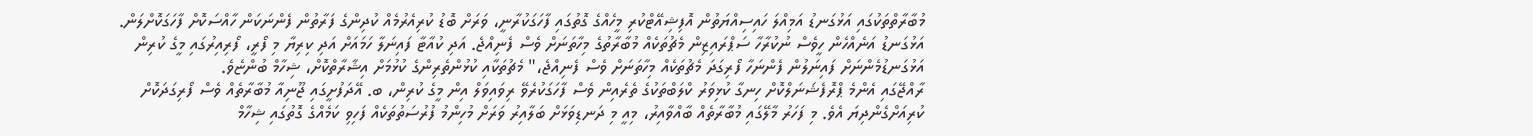މުބާރާތްތަކުގައި އަޅުގަނޑު އަމިއްލަ ހައިސިއްޔަތުން އޮފިޝިއޭޓްކުރި މީހެއްގެ ގޮތުގައި ފާހަގަކުރާނީ، ވަރަށް ބޮޑު ކުރިއެރުމެއް ކުދިންގެ ފަރާތުން ފެންނަކަން ހާއްސަކޮށް ފާހަގަކޮށްލަން. އަޅުގަނޑު އަނެއްހެން ހީވެސް ނުކުރާހާ ސަޕްރައިޒިން މެޗުތަކެއް މުބާރާތުގެ މިހާތަނަށް ވެސް ފެނިއްޖެ. އަދި ކުއާޓާ ފައިނަލާ ހަމައަށް އަދި ކިރިޔާ މި ފޯރީ، ފޯރިއިރުގައި މީގެ ކުރިން އަޅުގަނޑުމެންނަށް ފައިނަލުން ފެންނަހާ ފޯރިގަދަ މެޗުތަކެއް މިހާތަނަށް ވެސް ފެނިއްޖެ،" މެޗުތަކާއި ކުޅުންތެރިންގެ ކުޅުމަށް އިޝާރާތްކޮށް، ޝިހާމް ބުންޏެވެ.
ރާއްޖޭގައި އެންމެ ޕްރޮފެޝަނަލްކޮށް ހިނގާ ކުޅިވަރު ކްލަބްތަކުގެ ތެރެއިން ވެސް ފާހަގަކުރެވޭ ރިވައިވަލް އިން މީގެ ކުރިން، ބ. އޭދަފުށީގައި ޖޫނިއާ މުބާރާތެއް ވެސް ފޯރިގަދަކޮށް ކުރިއަށްގެންދިޔަ އެވެ. މި ފަހަރު މާލޭގައި މުބާރާތެއް ބާއްވާއިރު، މިއީ މި ދަނޑިވަޅަށް ބަލާއިރު ވަރަށް މުހިންމު ފުރުސަތުތަކެއް ފަހިވި ކަމެއްގެ ގޮތުގައި ޝިހާމް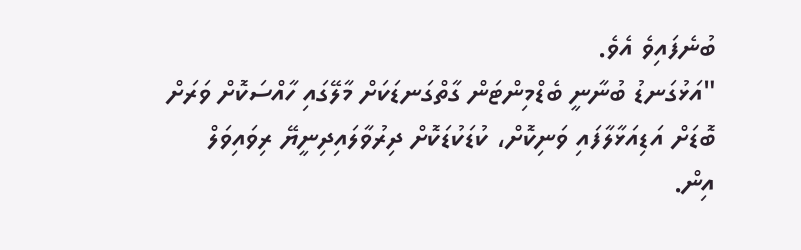ބުނެފައިވެ އެވެ.
"އަޅުގަނޑު ބުނާނީ ބެޑްމިންޓަން ގާތްގަނޑަކަށް މާލޭގައި ހާއްސަކޮށް ވަރަށް ބޮޑަށް އަޑިއަޅާލާފައި ވަނިކޮށް، ކުޑަކުޑަކޮށް ދިރުވާލައިދިނީޔޭ ރިވައިވަލް އިން.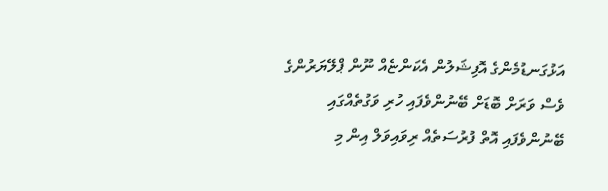އަޅުގަނޑުމެންގެ އޮފިޝަލުން އެކަންޏެއް ނޫން ޕްލޭޔަރުންގެ ވެސް ވަރަށް ބޮޑަށް ބޭނުންވެފައި ހުރި ވަގުތެއްގައި ބޭނުންވެފައި އޮތް ފުރުސަތެއް ރިވައިވަލް އިން މި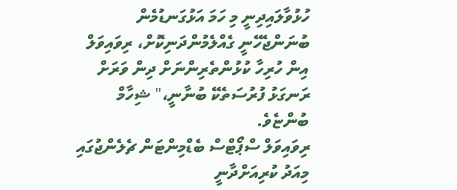ހުޅުވާލައިދިނީ މި ހަމަ އަޅުގަނޑުމެން ބުނަންޖެހޭނީ ގެއްލެމުންދަނިކޮށް، ރިވައިވަލް އިން ހުރިހާ ކުޅުންތެރިންނަށް ދިން ވަރަށް ރަނގަޅު ފުރުސަތެކޭ ބުނާނީ،" ޝިހާމް ބުންޏެވެ.
ރިވައިވަލް ސްޕޯޓްސް ބެޑްމިންޓަން ޗެލެންޖުގައި މިއަދު ކުރިއަށްދާނީ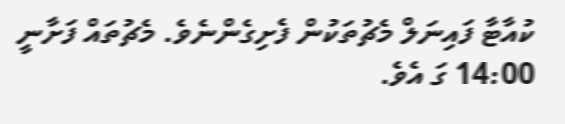ކުއާޓާ ފައިނަލް މެޗުތަކުން ފެށިގެންނެވެ. މެޗުތައް ފަށާނީ 14:00 ގަ އެވެ.